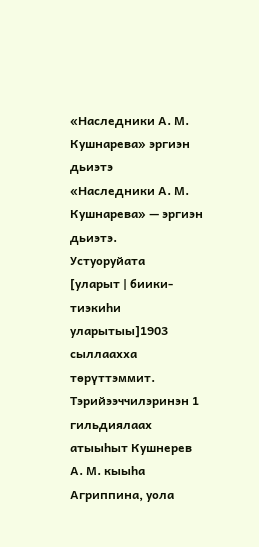«Наследники А. М. Кушнарева» эргиэн дьиэтэ
«Наследники А. М. Кушнарева» — эргиэн дьиэтэ.
Устуоруйата
[уларыт | биики-тиэкиһи уларытыы]1903 сыллаахха төрүттэммит. Тэрийээччилэринэн 1 гильдиялаах атыыһыт Кушнерев А. М. кыыһа Агриппина, уола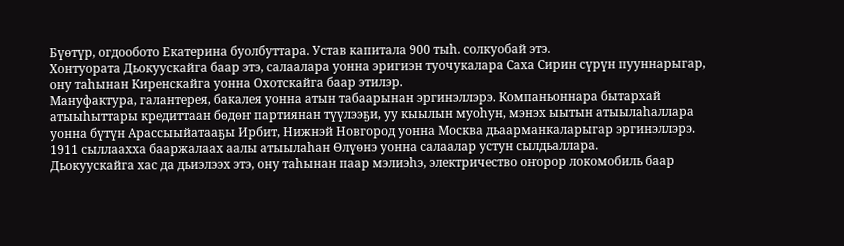Бүөтүр, огдообото Екатерина буолбуттара. Устав капитала 900 тыһ. солкуобай этэ.
Хонтуората Дьокуускайга баар этэ, салаалара уонна эригиэн туочукалара Саха Сирин сүрүн пууннарыгар, ону таһынан Киренскайга уонна Охотскайга баар этилэр.
Мануфактура, галантерея, бакалея уонна атын табаарынан эргинэллэрэ. Компаньоннара бытархай атыыһыттары кредиттаан бөдөҥ партиянан түүлээҕи, уу кыылын муоһун, мэнэх ыытын атыылаһаллара уонна бүтүн Арассыыйатааҕы Ирбит, Нижнэй Новгород уонна Москва дьаарманкаларыгар эргинэллэрэ.
1911 сыллаахха бааржалаах аалы атыылаһан Өлүөнэ уонна салаалар устун сылдьаллара.
Дьокуускайга хас да дьиэлээх этэ, ону таһынан паар мэлиэһэ, электричество оҥорор локомобиль баар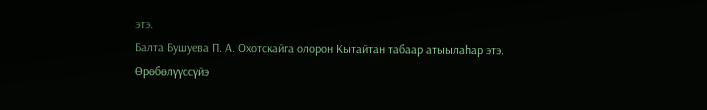этэ.
Балта Бушуева П. А. Охотскайга олорон Кытайтан табаар атыылаһар этэ.
Өрөбөлүүссүйэ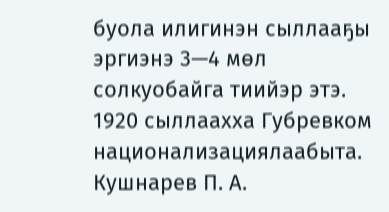буола илигинэн сыллааҕы эргиэнэ 3—4 мөл солкуобайга тиийэр этэ.
1920 сыллаахха Губревком национализациялаабыта. Кушнарев П. А.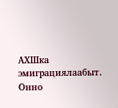АХШка эмиграциялаабыт. Онно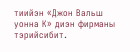тиийэн «Джон Вальш уонна К» диэн фирманы тэрийсибит.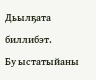Дьылҕата биллибэт.
Бу ыстатыйаны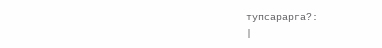тупсарарга?:
|